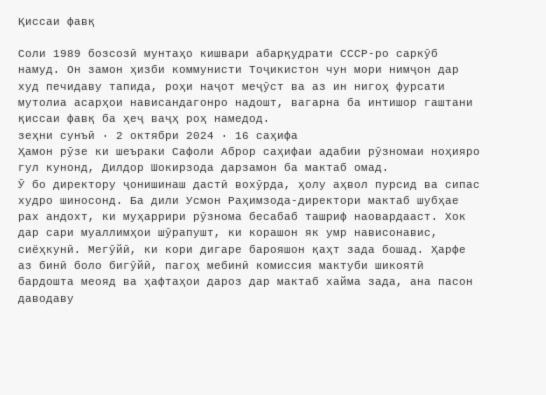Қиссаи фавқ

Соли 1989 бозсозӣ мунтаҳо кишвари абарқудрати СССР-ро саркӯб намуд. Он замон ҳизби коммунисти Тоҷикистон чун мори нимҷон дар худ печидаву тапида, роҳи наҷот меҷӯст ва аз ин нигоҳ фурсати мутолиа асарҳои нависандагонро надошт, вагарна ба интишор гаштани қиссаи фавқ ба ҳеҷ ваҷҳ роҳ намедод.
зеҳни сунъӣ · 2 октябри 2024 · 16 саҳифа
Ҳамон рӯзе ки шеъраки Сафоли Аброр саҳифаи адабии рӯзномаи ноҳияро гул кунонд, Дилдор Шокирзода дарзамон ба мактаб омад.
Ӯ бо директору ҷонишинаш дастӣ вохӯрда, ҳолу аҳвол пурсид ва сипас худро шиносонд. Ба дили Усмон Раҳимзода-директори мактаб шубҳае рах андохт, ки муҳаррири рӯзнома бесабаб ташриф наовардааст. Хок дар сари муаллимҳои шӯрапушт, ки корашон як умр нависонавис, сиёҳкунӣ. Мегӯйӣ, ки кори дигаре барояшон қаҳт зада бошад. Ҳарфе аз бинӣ боло бигӯйӣ, пагоҳ мебинӣ комиссия мактуби шикоятӣ бардошта меояд ва ҳафтаҳои дароз дар мактаб хайма зада, ана пасон даводаву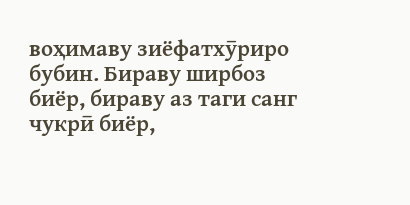воҳимаву зиёфатхӯриро бубин. Бираву ширбоз биёр, бираву аз таги санг чукрӣ биёр,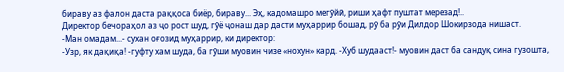бираву аз фалон даста раққоса биёр, бираву... Эҳ, кадомашро мегӯйӣ, риши ҳафт пуштат мерезад!..
Директор бечораҳол аз ҷо рост шуд, гӯё ҷонаш дар дасти муҳаррир бошад, рӯ ба рӯи Дилдор Шокирзода нишаст.
-Ман омадам...- сухан оғозид муҳаррир, ки директор:
-Узр, як дақиқа! -гуфту хам шуда, ба гӯши муовин чизе «нохун» кард. -Хуб шудааст!- муовин даст ба сандуқ сина гузошта,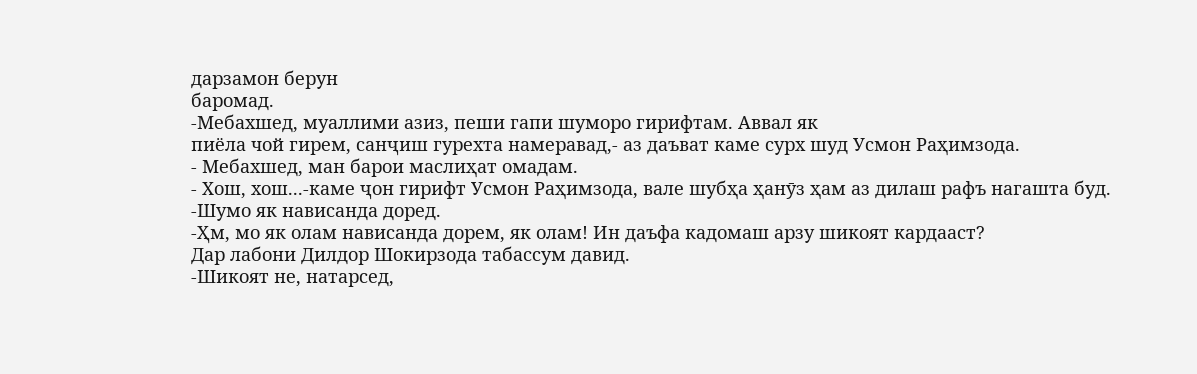дарзамон берун
баромад.
-Мебахшед, муаллими азиз, пеши гапи шуморо гирифтам. Аввал як
пиёла чой гирем, санҷиш гурехта намеравад,- аз даъват каме сурх шуд Усмон Раҳимзода.
- Мебахшед, ман барои маслиҳат омадам.
- Хош, хош...-каме ҷон гирифт Усмон Раҳимзода, вале шубҳа ҳанӯз ҳам аз дилаш рафъ нагашта буд.
-Шумо як нависанда доред.
-Ҳм, мо як олам нависанда дорем, як олам! Ин даъфа кадомаш арзу шикоят кардааст?
Дар лабони Дилдор Шокирзода табассум давид.
-Шикоят не, натарсед,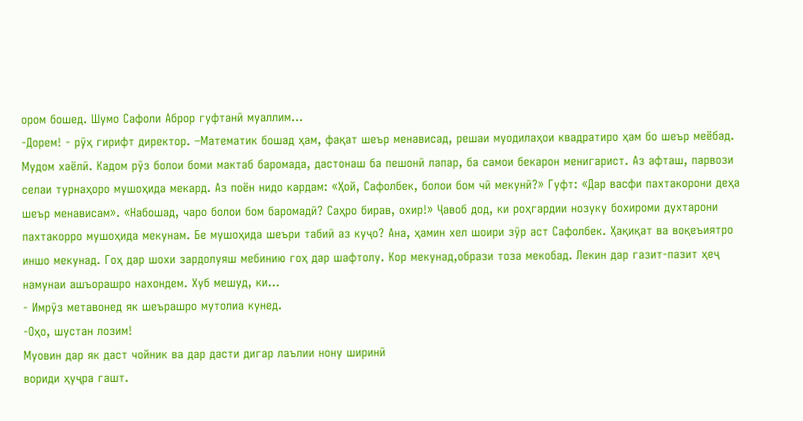ором бошед. Шумо Сафоли Аброр гуфтанӣ муаллим...
-Дорем! - рӯҳ гирифт директор. –Математик бошад ҳам, фақат шеър менависад, решаи муодилаҳои квадратиро ҳам бо шеър меёбад. Мудом хаёлӣ. Кадом рӯз болои боми мактаб баромада, дастонаш ба пешонӣ лапар, ба самои бекарон менигарист. Аз афташ, парвози селаи турнаҳоро мушоҳида мекард. Аз поён нидо кардам: «Ҳой, Сафолбек, болои бом чӣ мекунӣ?» Гуфт: «Дар васфи пахтакорони деҳа шеър менависам». «Набошад, чаро болои бом баромадӣ? Саҳро бирав, охир!» Ҷавоб дод, ки роҳгардии нозуку бохироми духтарони пахтакорро мушоҳида мекунам. Бе мушоҳида шеъри табиӣ аз куҷо? Ана, ҳамин хел шоири зӯр аст Сафолбек. Ҳақиқат ва воқеъиятро иншо мекунад. Гоҳ дар шохи зардолуяш мебинию гоҳ дар шафтолу. Кор мекунад,образи тоза мекобад. Лекин дар газит-пазит ҳеҷ намунаи ашъорашро нахондем. Хуб мешуд, ки...
- Имрӯз метавонед як шеърашро мутолиа кунед.
-Оҳо, шустан лозим!
Муовин дар як даст чойник ва дар дасти дигар лаълии нону ширинӣ
вориди ҳуҷра гашт.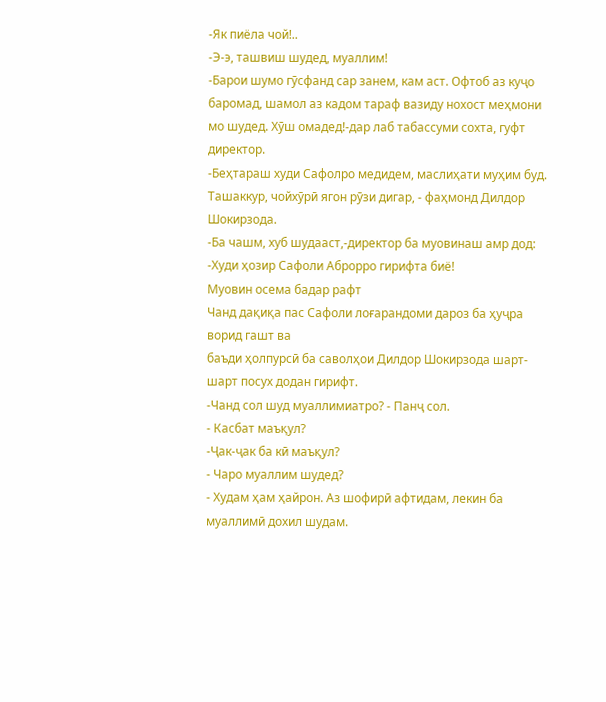-Як пиёла чой!..
-Э-э, ташвиш шудед, муаллим!
-Барои шумо гӯсфанд сар занем, кам аст. Офтоб аз куҷо баромад, шамол аз кадом тараф вазиду нохост меҳмони мо шудед. Хӯш омадед!-дар лаб табассуми сохта, гуфт директор.
-Беҳтараш худи Сафолро медидем, маслиҳати муҳим буд. Ташаккур, чойхӯрӣ ягон рӯзи дигар, - фаҳмонд Дилдор Шокирзода.
-Ба чашм, хуб шудааст,-директор ба муовинаш амр дод:
-Худи ҳозир Сафоли Аброрро гирифта биё!
Муовин осема бадар рафт
Чанд дақиқа пас Сафоли лоғарандоми дароз ба ҳуҷра ворид гашт ва
баъди ҳолпурсӣ ба саволҳои Дилдор Шокирзода шарт-шарт посух додан гирифт.
-Чанд сол шуд муаллимиатро? - Панҷ сол.
- Касбат маъқул?
-Ҷак-ҷак ба кӣ маъқул?
- Чаро муаллим шудед?
- Худам ҳам ҳайрон. Аз шофирӣ афтидам, лекин ба муаллимӣ дохил шудам.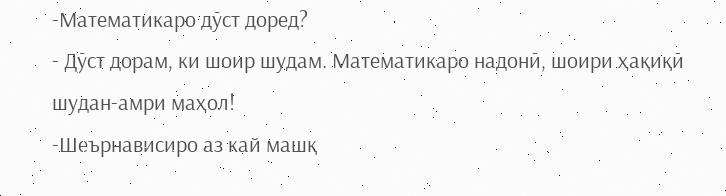-Математикаро дӯст доред?
- Дӯст дорам, ки шоир шудам. Математикаро надонӣ, шоири ҳақиқӣ шудан-амри маҳол!
-Шеърнависиро аз кай машқ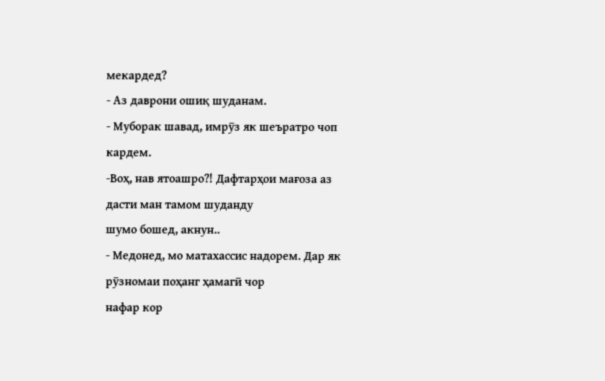мекардед?
- Аз даврони ошиқ шуданам.
- Муборак шавад, имрӯз як шеъратро чоп кардем.
-Воҳ, нав ятоашро?! Дафтарҳои мағоза аз дасти ман тамом шуданду
шумо бошед, акнун..
- Медонед, мо матахассис надорем. Дар як рӯзномаи поҳанг ҳамагӣ чор
нафар кор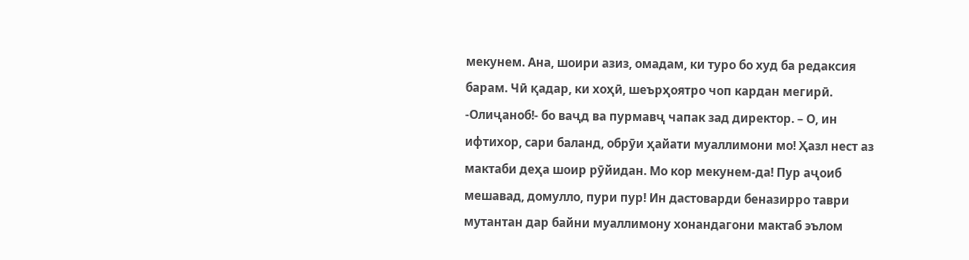мекунем. Ана, шоири азиз, омадам, ки туро бо худ ба редаксия барам. Чӣ қадар, ки хоҳӣ, шеърҳоятро чоп кардан мегирӣ.
-Олиҷаноб!- бо ваҷд ва пурмавҷ чапак зад директор. – О, ин ифтихор, сари баланд, обрӯи ҳайати муаллимони мо! Ҳазл нест аз мактаби деҳа шоир рӯйидан. Мо кор мекунем-да! Пур аҷоиб мешавад, домулло, пури пур! Ин дастоварди беназирро таври мутантан дар байни муаллимону хонандагони мактаб эълом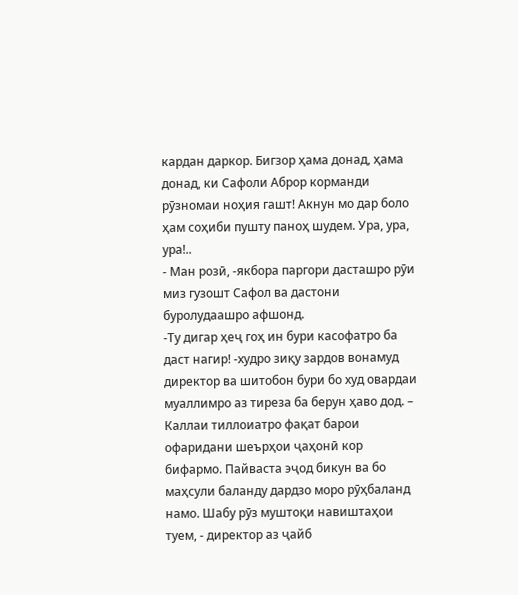кардан даркор. Бигзор ҳама донад, ҳама донад, ки Сафоли Аброр корманди рӯзномаи ноҳия гашт! Акнун мо дар боло ҳам соҳиби пушту паноҳ шудем. Ура, ура, ура!..
- Ман розӣ, -якбора паргори дасташро рӯи миз гузошт Сафол ва дастони буролудаашро афшонд.
-Ту дигар ҳеҷ гоҳ ин бури касофатро ба даст нагир! -худро зиқу зардов вонамуд директор ва шитобон бури бо худ овардаи муаллимро аз тиреза ба берун ҳаво дод. – Каллаи тиллоиатро фақат барои офаридани шеърҳои ҷаҳонӣ кор бифармо. Пайваста эҷод бикун ва бо маҳсули баланду дардзо моро рӯҳбаланд намо. Шабу рӯз муштоқи навиштаҳои туем, - директор аз ҷайб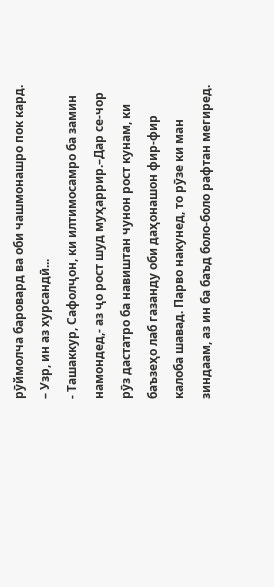рӯймолча баровард ва оби чашмонашро пок кард. – Узр, ин аз хурсандӣ...
- Ташаккур, Сафолҷон, ки илтимосамро ба замин намондед,- аз ҷо рост шуд муҳаррир.–Дар се-чор рӯз дастатро ба навиштан чунон рост кунам, ки баъзеҳо лаб газанду оби даҳонашон фир-фир калоба шавад. Парво накунед, то рӯзе ки ман зиндаам, аз ин ба баъд боло-боло рафтан мегиред.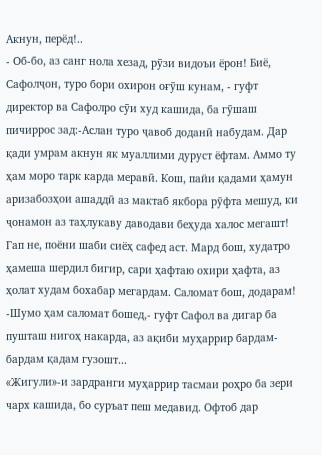Акнун, перёд!..
- Об-бо, аз санг нола хезад, рӯзи видоъи ёрон! Биё, Сафолҷон, туро бори охирон оғӯш кунам, - гуфт директор ва Сафолро сӯи худ кашида, ба гӯшаш пичиррос зад:-Аслан туро ҷавоб доданӣ набудам. Дар қади умрам акнун як муаллими дуруст ёфтам. Аммо ту ҳам моро тарк карда меравӣ. Кош, пайи қадами ҳамун аризабозҳои ашаддӣ аз мактаб якбора рӯфта мешуд, ки ҷонамон аз таҳлукаву даводави беҳуда халос мегашт! Гап не, поёни шаби сиёҳ сафед аст. Мард бош, худатро ҳамеша шердил бигир, сари ҳафтаю охири ҳафта, аз ҳолат худам бохабар мегардам. Саломат бош, додарам!
-Шумо ҳам саломат бошед,- гуфт Сафол ва дигар ба пушташ нигоҳ накарда, аз ақиби муҳаррир бардам-бардам қадам гузошт...
«Жигули»-и зардранги муҳаррир тасмаи роҳро ба зери чарх кашида, бо суръат пеш медавид. Офтоб дар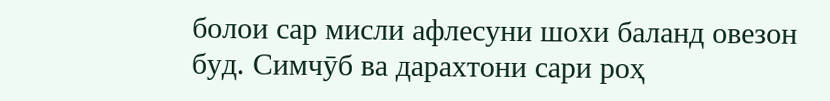болои сар мисли афлесуни шохи баланд овезон буд. Симчӯб ва дарахтони сари роҳ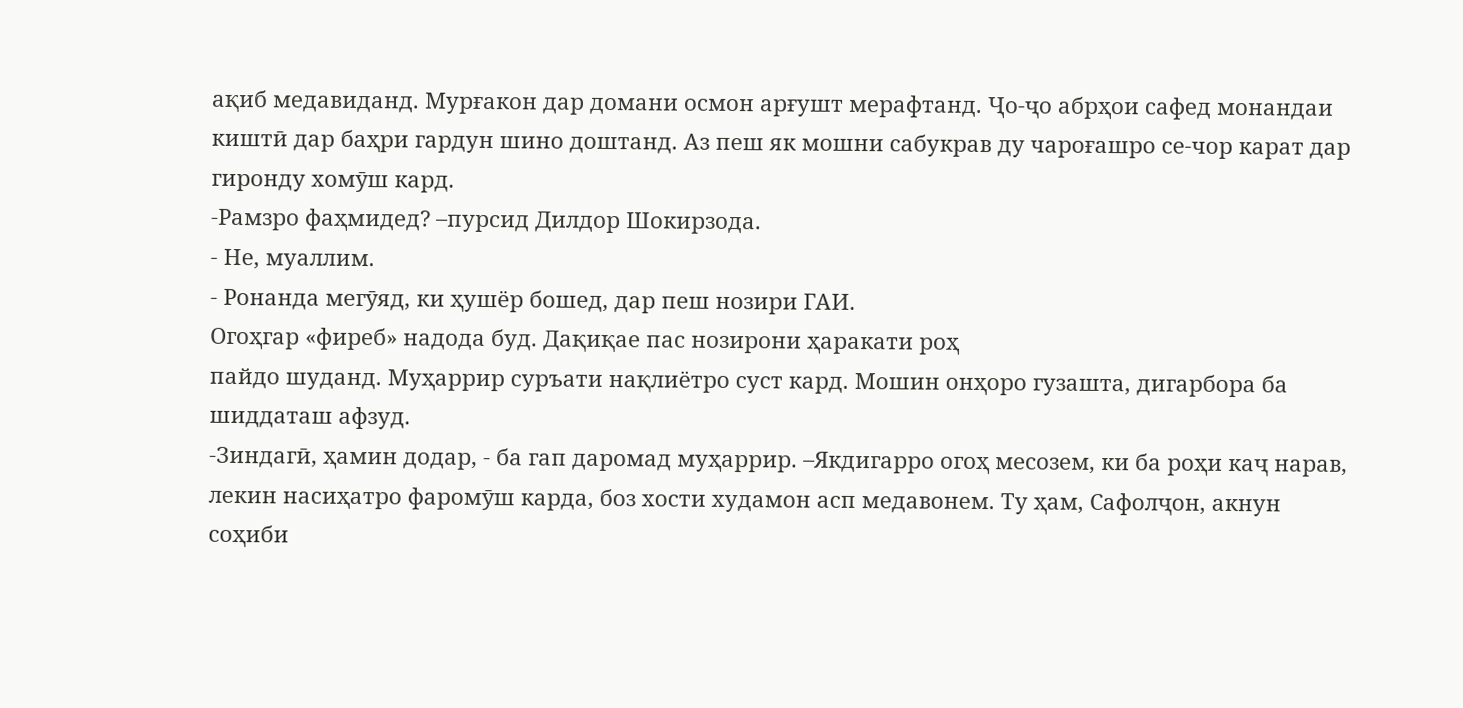ақиб медавиданд. Мурғакон дар домани осмон арғушт мерафтанд. Ҷо-ҷо абрҳои сафед монандаи киштӣ дар баҳри гардун шино доштанд. Аз пеш як мошни сабукрав ду чароғашро се-чор карат дар гиронду хомӯш кард.
-Рамзро фаҳмидед? –пурсид Дилдор Шокирзода.
- Не, муаллим.
- Ронанда мегӯяд, ки ҳушёр бошед, дар пеш нозири ГАИ.
Огоҳгар «фиреб» надода буд. Дақиқае пас нозирони ҳаракати роҳ
пайдо шуданд. Муҳаррир суръати нақлиётро суст кард. Мошин онҳоро гузашта, дигарбора ба шиддаташ афзуд.
-Зиндагӣ, ҳамин додар, - ба гап даромад муҳаррир. –Якдигарро огоҳ месозем, ки ба роҳи каҷ нарав, лекин насиҳатро фаромӯш карда, боз хости худамон асп медавонем. Ту ҳам, Сафолҷон, акнун соҳиби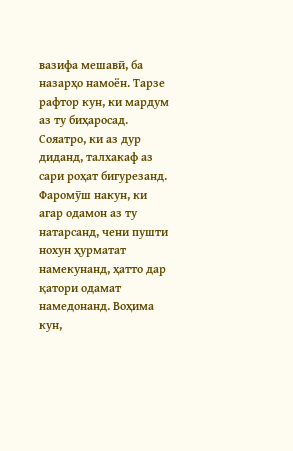вазифа мешавӣ, ба назарҳо намоён. Тарзе рафтор кун, ки мардум аз ту биҳаросад. Сояатро, ки аз дур диданд, талхакаф аз сари роҳат бигурезанд. Фаромӯш накун, ки агар одамон аз ту натарсанд, чени пушти нохун ҳурматат намекунанд, ҳатто дар қатори одамат намедонанд. Воҳима кун,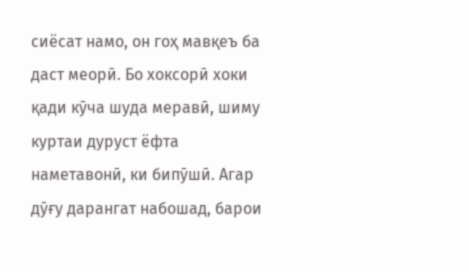сиёсат намо, он гоҳ мавқеъ ба даст меорӣ. Бо хоксорӣ хоки қади кӯча шуда меравӣ, шиму куртаи дуруст ёфта наметавонӣ, ки бипӯшӣ. Агар дӯғу дарангат набошад, барои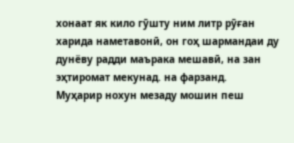хонаат як кило гӯшту ним литр рӯған харида наметавонӣ, он гоҳ шармандаи ду дунёву радди маърака мешавӣ, на зан эҳтиромат мекунад. на фарзанд.
Муҳарир нохун мезаду мошин пеш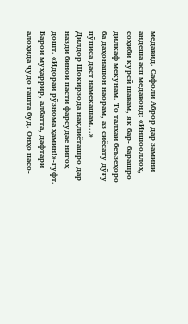медавид. Сафоли Аброр дар замини андеша асп медавонд: «Иншооллоҳ, соҳиби курсӣ шавам, як бар- барашро дилкаф мекунам. То талхаи беъзеҳоро ба даҳонашон наорам, аз сиёсату дӯғу пӯписа даст намекашам...»
Дилдор Шокирзода нақлиёташро дар назди бинои пасти фарсудае нигоҳ дошт. «Идораи рӯзнома ҳамин!»-гуфт.
Барои муҳаррир, албатта, дафтари алоҳида ҷудо гашта буд. Онҳо пасо-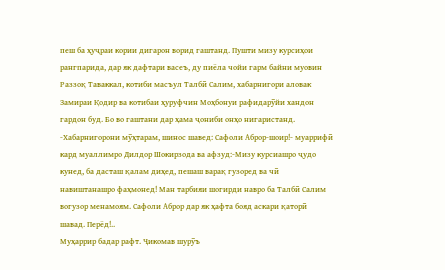пеш ба ҳуҷраи кории дигарон ворид гаштанд. Пушти мизу курсиҳои рангпарида, дар як дафтари васеъ, ду пиёла чойи гарм байни муовин Раззоқ Таваккал, котиби масъул Талбӣ Салим, хабарнигори аловак Замираи Қодир ва котибаи ҳуруфчин Моҳбонуи рафидарӯйи хандон гардон буд. Бо во гаштани дар ҳама ҷониби онҳо нигаристанд.
-Хабарнигорони мӯҳтарам, шинос шавед: Сафоли Аброр-шоир!- муаррифӣ кард муаллимро Дилдор Шокирзода ва афзуд:-Мизу курсиашро ҷудо кунед, ба дасташ қалам диҳед, пешаш варақ гузоред ва чӣ навиштанашро фаҳмонед! Ман тарбияи шогирди навро ба Талбӣ Салим вогузор менамоям. Сафоли Аброр дар як ҳафта бояд аскари қаторӣ шавад. Перёд!..
Муҳаррир бадар рафт. Ҷикомав шурӯъ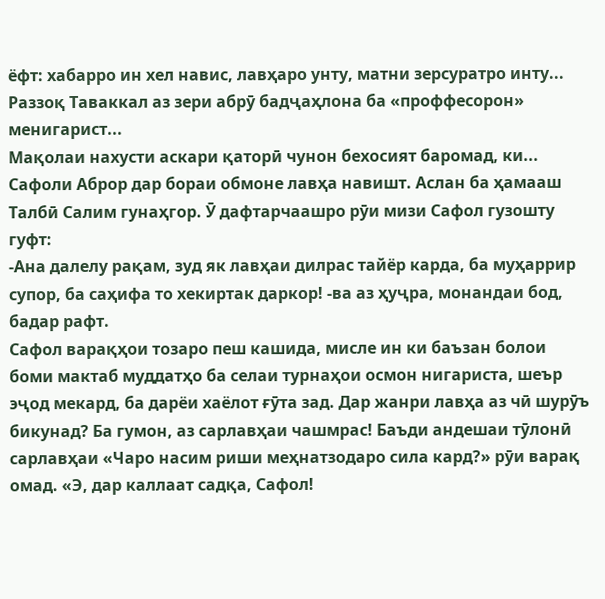ёфт: хабарро ин хел навис, лавҳаро унту, матни зерсуратро инту... Раззоқ Таваккал аз зери абрӯ бадҷаҳлона ба «проффесорон» менигарист...
Мақолаи нахусти аскари қаторӣ чунон бехосият баромад, ки...
Сафоли Аброр дар бораи обмоне лавҳа навишт. Аслан ба ҳамааш Талбӣ Салим гунаҳгор. Ӯ дафтарчаашро рӯи мизи Сафол гузошту гуфт:
-Ана далелу рақам, зуд як лавҳаи дилрас тайёр карда, ба муҳаррир супор, ба саҳифа то хекиртак даркор! -ва аз ҳуҷра, монандаи бод, бадар рафт.
Сафол варақҳои тозаро пеш кашида, мисле ин ки баъзан болои боми мактаб муддатҳо ба селаи турнаҳои осмон нигариста, шеър эҷод мекард, ба дарёи хаёлот ғӯта зад. Дар жанри лавҳа аз чӣ шурӯъ бикунад? Ба гумон, аз сарлавҳаи чашмрас! Баъди андешаи тӯлонӣ сарлавҳаи «Чаро насим риши меҳнатзодаро сила кард?» рӯи варақ омад. «Э, дар каллаат садқа, Сафол!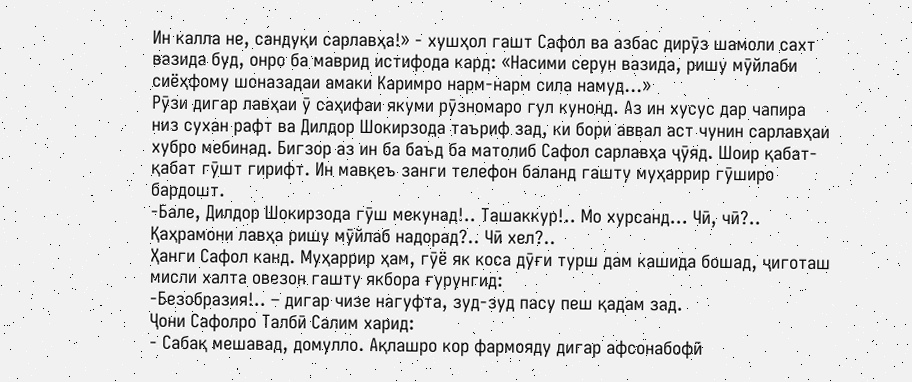Ин калла не, сандуқи сарлавҳа!» - хушҳол гашт Сафол ва азбас дирӯз шамоли сахт вазида буд, онро ба маврид истифода кард: «Насими серун вазида, ришу мӯйлаби сиёҳфому шоназадаи амаки Каримро нарм-нарм сила намуд...»
Рӯзи дигар лавҳаи ӯ саҳифаи якуми рӯзномаро гул кунонд. Аз ин хусус дар чапира низ сухан рафт ва Дилдор Шокирзода таъриф зад, ки бори аввал аст чунин сарлавҳаи хубро мебинад. Бигзор аз ин ба баъд ба матолиб Сафол сарлавҳа ҷӯяд. Шоир қабат-қабат гӯшт гирифт. Ин мавқеъ занги телефон баланд гашту муҳаррир гӯширо бардошт.
-Бале, Дилдор Шокирзода гӯш мекунад!.. Ташаккур!.. Мо хурсанд... Чӣ, чӣ?.. Қаҳрамони лавҳа ришу мӯйлаб надорад?.. Чӣ хел?..
Ҳанги Сафол канд. Муҳаррир ҳам, гӯё як коса дӯғи турш дам кашида бошад, ҷиготаш мисли халта овезон гашту якбора ғурунгид:
-Безобразия!.. – дигар чизе нагуфта, зуд-зуд пасу пеш қадам зад.
Ҷони Сафолро Талбӣ Салим харид:
- Сабақ мешавад, домулло. Ақлашро кор фармояду дигар афсонабофӣ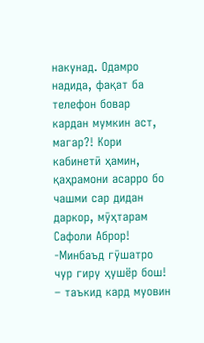накунад. Одамро надида, фақат ба телефон бовар кардан мумкин аст, магар?! Кори кабинетӣ ҳамин, қаҳрамони асарро бо чашми сар дидан даркор, мӯҳтарам Сафоли Аброр!
-Минбаъд гӯшатро чур гиру ҳушёр бош! – таъкид кард муовин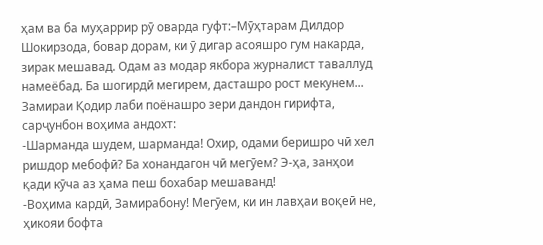ҳам ва ба муҳаррир рӯ оварда гуфт:–Мӯҳтарам Дилдор Шокирзода, бовар дорам, ки ӯ дигар асояшро гум накарда, зирак мешавад. Одам аз модар якбора журналист таваллуд намеёбад. Ба шогирдӣ мегирем, дасташро рост мекунем...
Замираи Қодир лаби поёнашро зери дандон гирифта, сарҷунбон воҳима андохт:
-Шарманда шудем, шарманда! Охир, одами беришро чӣ хел ришдор мебофӣ? Ба хонандагон чӣ мегӯем? Э-ҳа, занҳои қади кӯча аз ҳама пеш бохабар мешаванд!
-Воҳима кардӣ, Замирабону! Мегӯем, ки ин лавҳаи воқеӣ не, ҳикояи бофта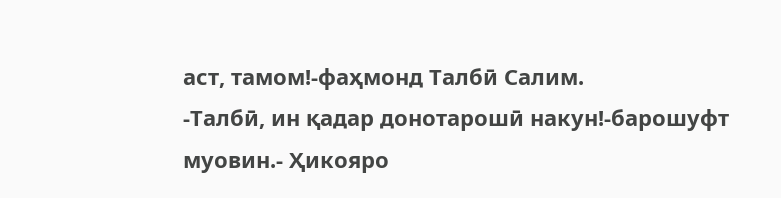аст, тамом!-фаҳмонд Талбӣ Салим.
-Талбӣ, ин қадар донотарошӣ накун!-барошуфт муовин.- Ҳикояро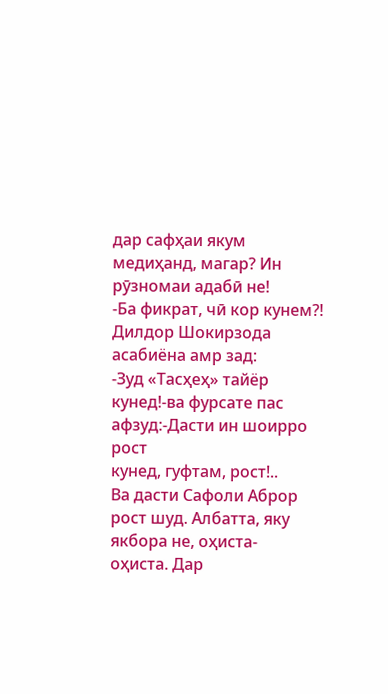дар сафҳаи якум медиҳанд, магар? Ин рӯзномаи адабӣ не!
-Ба фикрат, чӣ кор кунем?!
Дилдор Шокирзода асабиёна амр зад:
-Зуд «Тасҳеҳ» тайёр кунед!-ва фурсате пас афзуд:-Дасти ин шоирро рост
кунед, гуфтам, рост!..
Ва дасти Сафоли Аброр рост шуд. Албатта, яку якбора не, оҳиста-
оҳиста. Дар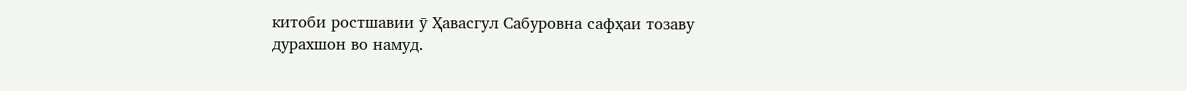китоби ростшавии ӯ Ҳавасгул Сабуровна сафҳаи тозаву дурахшон во намуд.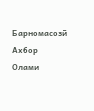Барномасозӣ
Ахбор
Олами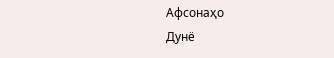Афсонаҳо
Дунё